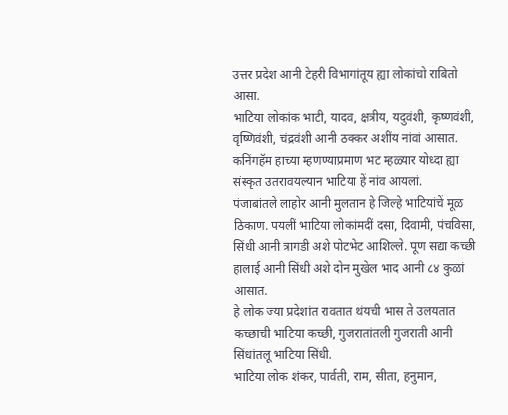उत्तर प्रदेश आनी टेहरी विभागांतूय ह्या लोकांचो राबितो आसा.
भाटिया लोकांक भाटी, यादव, क्षत्रीय, यदुवंशी, कृष्णवंशी, वृष्णिवंशी, चंद्रवंशी आनी ठक्कर अशींय नांवां आसात. कनिंगहॅम हाच्या म्हणण्याप्रमाण भट म्हळ्यार योध्दा ह्या संस्कृत उतरावयल्यान भाटिया हें नांव आयलां.
पंजाबांतले लाहोर आनी मुलतान हे जिल्हे भाटियांचें मूळ ठिकाण. पयलीं भाटिया लोकांमदीं दसा, दिवामी, पंचविसा, सिंधी आनी त्रागडी अशे पोटभेट आशिल्ले. पूण सद्या कच्छी हालाई आनी सिंधी अशे दोन मुखेल भाद आनी ८४ कुळां आसात.
हे लोक ज्या प्रदेशांत रावतात थंयची भास ते उलयतात कच्छाची भाटिया कच्छी, गुजरातांतली गुजराती आनी सिंधांतलू भाटिया सिंधी.
भाटिया लोक शंकर, पार्वती, राम, सीता, हनुमान,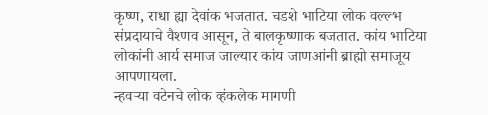कृष्ण, राधा ह्या देवांक भजतात. चडशे भाटिया लोक वल्ल्भ संप्रदायाचे वैश्णव आसून, ते बालकृष्णाक बजतात. कांय भाटिया लोकांनी आर्य समाज जाल्यार कांय जाणआंनी ब्राह्मो समाजूय आपणायला.
न्हवऱ्या वटेनचे लोक व्हंकलेक मागणी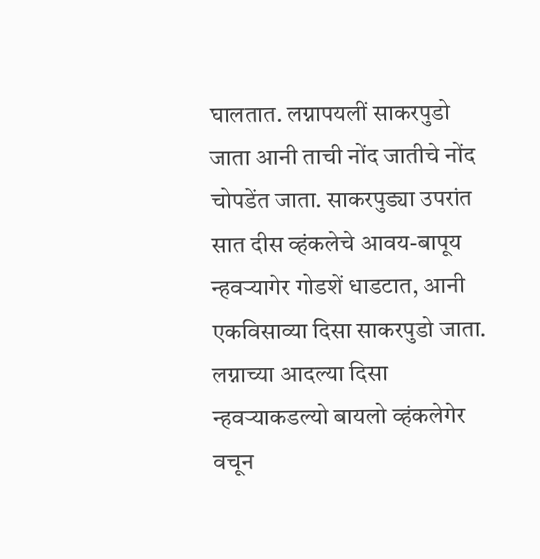घालतात. लग्नापयलीं साकरपुडो जाता आनी ताची नोंद जातीचे नोंद चोपडेंत जाता. साकरपुड्या उपरांत सात दीस व्हंकलेचे आवय-बापूय न्हवऱ्यागेर गोडशें धाडटात, आनी एकविसाव्या दिसा साकरपुडो जाता. लग्नाच्या आदल्या दिसा न्हवऱ्याकडल्यो बायलो व्हंकलेगेर वचून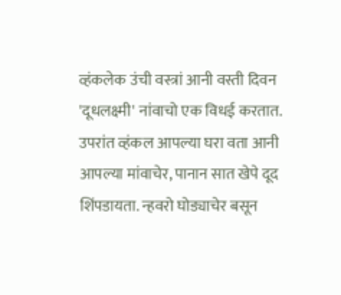व्हंकलेक उंची वस्त्रां आनी वस्ती दिवन 'दूधलक्ष्मी' नांवाचो एक विधई करतात. उपरांत व्हंकल आपल्या घरा वता आनी आपल्या मांवाचेर, पानान सात खेपे दूद शिंपडायता. न्हवरो घोड्याचेर बसून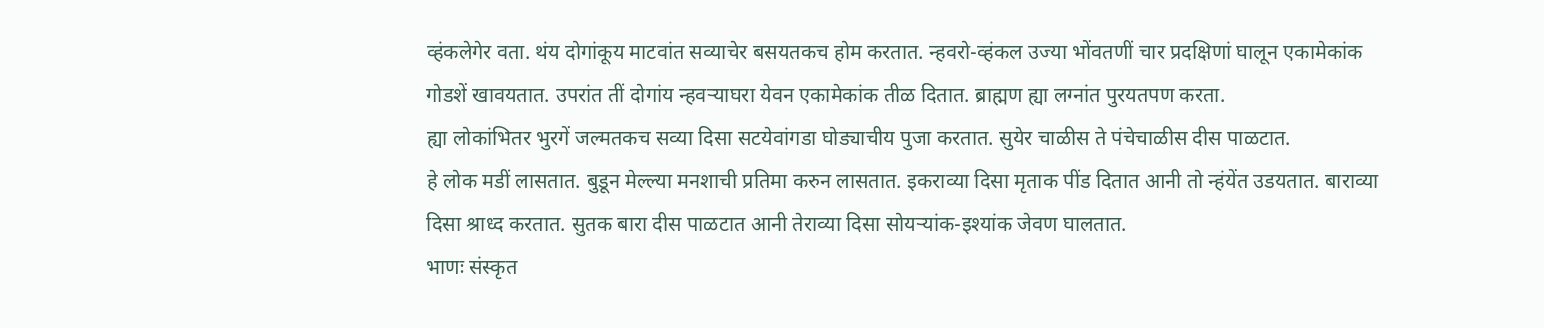व्हंकलेगेर वता. थंय दोगांकूय माटवांत सव्याचेर बसयतकच होम करतात. न्हवरो-व्हंकल उज्या भोंवतणीं चार प्रदक्षिणां घालून एकामेकांक गोडशें खावयतात. उपरांत तीं दोगांय न्हवऱ्याघरा येवन एकामेकांक तीळ दितात. ब्राह्मण ह्या लग्नांत पुरयतपण करता.
ह्या लोकांभितर भुरगें जल्मतकच सव्या दिसा सटयेवांगडा घोड्याचीय पुजा करतात. सुयेर चाळीस ते पंचेचाळीस दीस पाळटात.
हे लोक मडीं लासतात. बुडून मेल्ल्या मनशाची प्रतिमा करुन लासतात. इकराव्या दिसा मृताक पींड दितात आनी तो न्हंयेंत उडयतात. बाराव्या दिसा श्राध्द करतात. सुतक बारा दीस पाळटात आनी तेराव्या दिसा सोयऱ्यांक-इश्यांक जेवण घालतात.
भाणः संस्कृत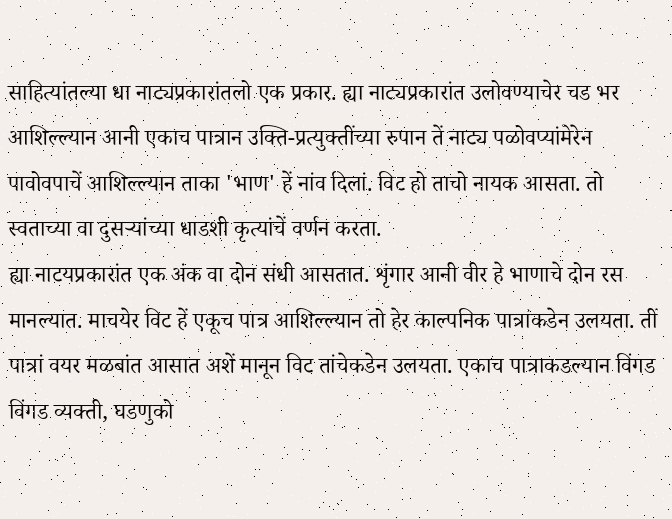साहित्यांतल्या धा नाट्यप्रकारांतलो एक प्रकार. ह्या नाट्यप्रकारांत उलोवण्याचेर चड भर आशिल्ल्यान आनी एकाच पात्रान उक्ति-प्रत्युक्तींच्या रुपान तें नाट्य पळोवप्यांमेरेन पावोवपाचें आशिल्ल्यान ताका 'भाण' हें नांव दिलां. विट हो ताचो नायक आसता. तो स्वताच्या वा दुसऱ्यांच्या धाडशी कृत्यांचें वर्णन करता.
ह्या नाटयप्रकारांत एक अंक वा दोन संधी आसतात. शृंगार आनी वीर हे भाणाचे दोन रस मानल्यात. माचयेर विट हें एकूच पात्र आशिल्ल्यान तो हेर काल्पनिक पात्रांकडेन उलयता. तीं पात्रां वयर मळबांत आसात अशें मानून विट तांचेकडेन उलयता. एकाच पात्राकडल्यान विंगड विंगड व्यक्ती, घडणुको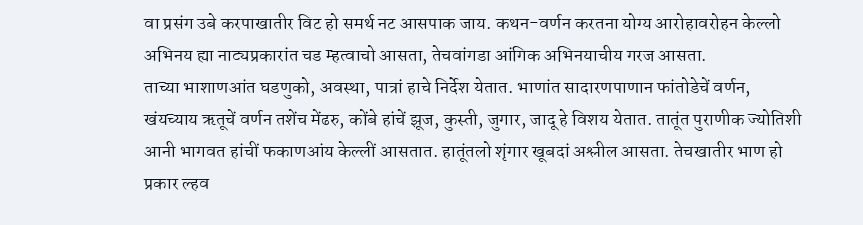वा प्रसंग उबे करपाखातीर विट हो समर्थ नट आसपाक जाय. कथन-वर्णन करतना योग्य आरोहावरोहन केल्लो अभिनय ह्या नाट्यप्रकारांत चड म्हत्वाचो आसता, तेचवांगडा आंगिक अभिनयाचीय गरज आसता.
ताच्या भाशाणआंत घडणुको, अवस्था, पात्रां हाचे निर्देश येतात. भाणांत सादारणपाणान फांतोडेचें वर्णन, खंयच्याय ऋतूचें वर्णन तशेंच मेंढरु, कोंबे हांचें झूज, कुस्ती, जुगार, जादू हे विशय येतात. तातूंत पुराणीक ज्योतिशी आनी भागवत हांचीं फकाणआंय केल्लीं आसतात. हातूंतलो शृंगार खूबदां अश्लील आसता. तेचखातीर भाण हो प्रकार ल्हव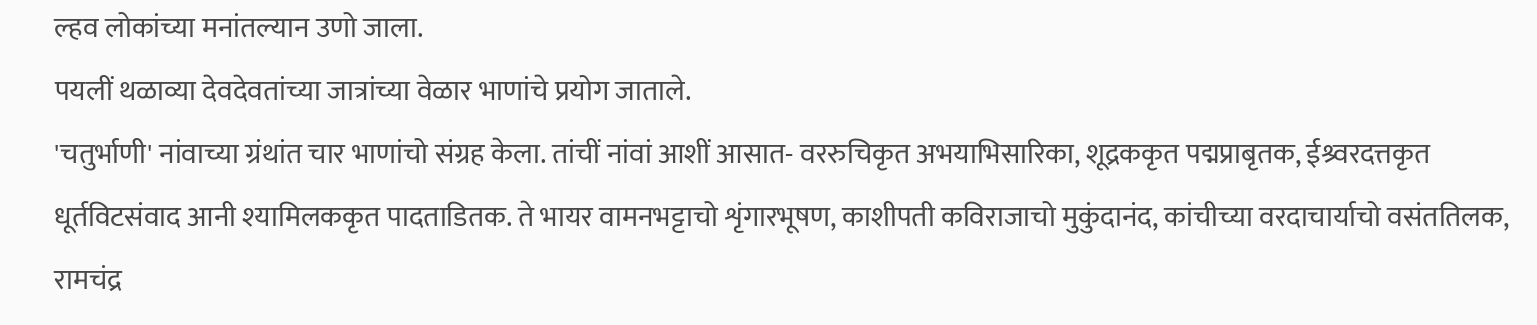ल्हव लोकांच्या मनांतल्यान उणो जाला.
पयलीं थळाव्या देवदेवतांच्या जात्रांच्या वेळार भाणांचे प्रयोग जाताले.
'चतुर्भाणी' नांवाच्या ग्रंथांत चार भाणांचो संग्रह केला. तांचीं नांवां आशीं आसात- वररुचिकृत अभयाभिसारिका, शूद्रककृत पद्मप्राबृतक, ईश्र्वरदत्तकृत धूर्तविटसंवाद आनी श्यामिलककृत पादताडितक. ते भायर वामनभट्टाचो शृंगारभूषण, काशीपती कविराजाचो मुकुंदानंद, कांचीच्या वरदाचार्याचो वसंततिलक, रामचंद्र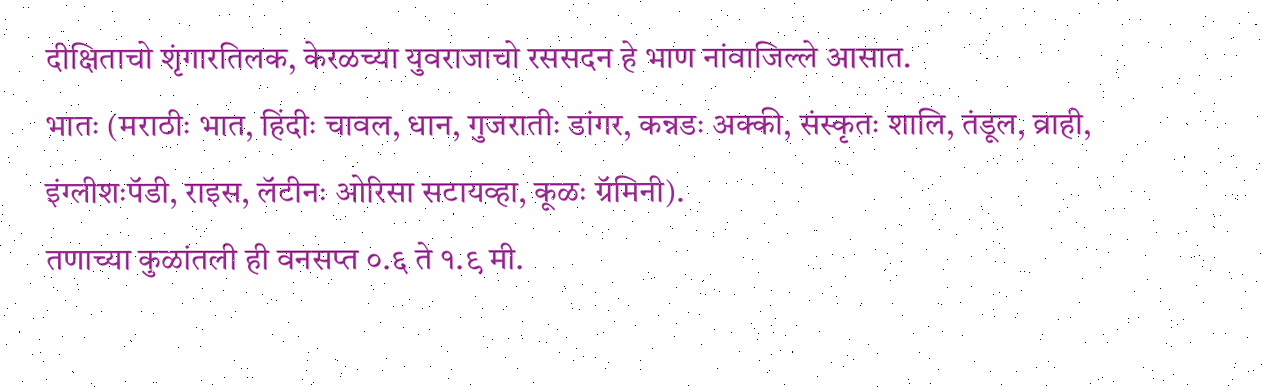दीक्षिताचो शृंगारतिलक, केरळच्या युवराजाचो रससदन हे भाण नांवाजिल्ले आसात.
भातः (मराठीः भात, हिंदीः चावल, धान, गुजरातीः डांगर, कन्नडः अक्की, संस्कृतः शालि, तंडूल, व्राही, इंग्लीशःपॅडी, राइस, लॅटीनः ओरिसा सटायव्हा, कूळः ग्रॅमिनी).
तणाच्या कुळांतली ही वनसप्त ०.६ ते १.९ मी.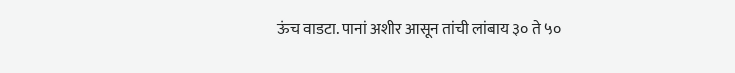ऊंच वाडटा. पानां अशीर आसून तांची लांबाय ३० ते ५०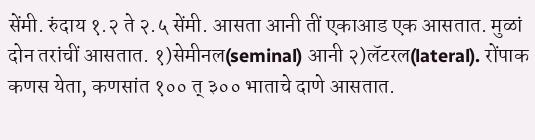सेंमी. रुंदाय १.२ ते २.५ सेंमी. आसता आनी तीं एकाआड एक आसतात. मुळां दोन तरांचीं आसतात. १)सेमीनल(seminal) आनी २)लॅटरल(lateral). रोंपाक कणस येता, कणसांत १०० त् ३०० भाताचे दाणे आसतात.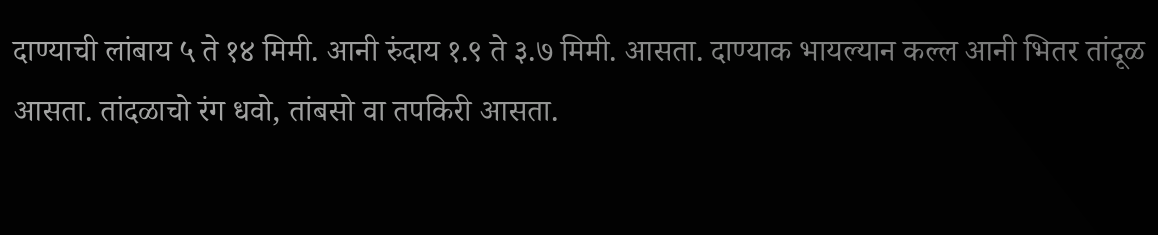दाण्याची लांबाय ५ ते १४ मिमी. आनी रुंदाय १.९ ते ३.७ मिमी. आसता. दाण्याक भायल्यान कल्ल आनी भितर तांदूळ आसता. तांदळाचो रंग धवो, तांबसो वा तपकिरी आसता.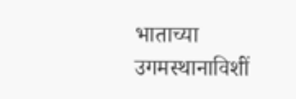भाताच्या उगमस्थानाविशीं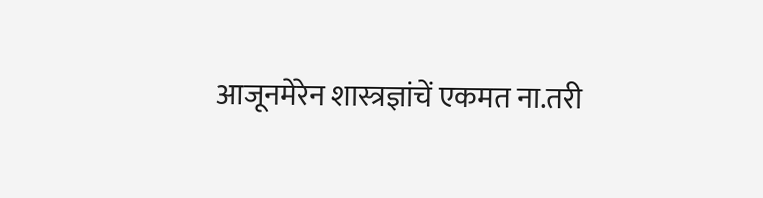आजूनमेरेन शास्त्रज्ञांचें एकमत ना.तरी